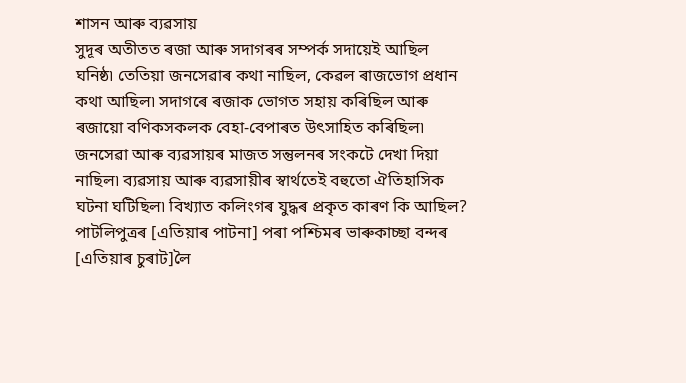শাসন আৰু ব্যৱসায়
সুদূৰ অতীতত ৰজা আৰু সদাগৰৰ সম্পৰ্ক সদায়েই আছিল ঘনিষ্ঠ৷ তেতিয়া জনসেৱাৰ কথা নাছিল, কেৱল ৰাজভোগ প্ৰধান কথা আছিল৷ সদাগৰে ৰজাক ভোগত সহায় কৰিছিল আৰু ৰজায়ো বণিকসকলক বেহা-বেপাৰত উৎসাহিত কৰিছিল৷ জনসেৱা আৰু ব্যৱসায়ৰ মাজত সন্তুলনৰ সংকটে দেখা দিয়া নাছিল৷ ব্যৱসায় আৰু ব্যৱসায়ীৰ স্বাৰ্থতেই বহুতো ঐতিহাসিক ঘটনা ঘটিছিল৷ বিখ্যাত কলিংগৰ যুদ্ধৰ প্ৰকৃত কাৰণ কি আছিল? পাটলিপুত্ৰৰ [এতিয়াৰ পাটনা] পৰা পশ্চিমৰ ভাৰুকাচ্ছা বন্দৰ [এতিয়াৰ চুৰাট]লৈ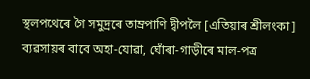স্থলপথেৰে গৈ সমুদ্ৰৰে তাম্ৰপাণি দ্বীপলৈ [এতিয়াৰ শ্ৰীলংকা] ব্যৱসায়ৰ বাবে অহা-যোৱা, ঘোঁৰা-গাড়ীৰে মাল-পত্ৰ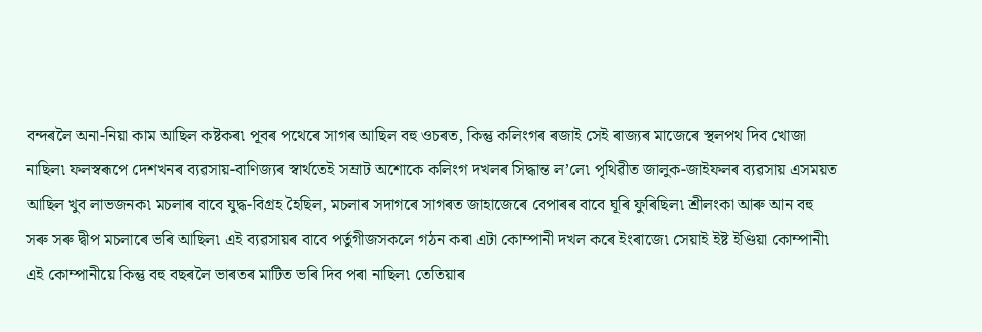বন্দৰলৈ অনা-নিয়া কাম আছিল কষ্টকৰ৷ পূবৰ পথেৰে সাগৰ আছিল বহু ওচৰত, কিন্তু কলিংগৰ ৰজাই সেই ৰাজ্যৰ মাজেৰে স্থলপথ দিব খোজা নাছিল৷ ফলস্বৰূপে দেশখনৰ ব্যৱসায়-বাণিজ্যৰ স্বাৰ্থতেই সম্ৰাট অশোকে কলিংগ দখলৰ সিদ্ধান্ত ল’লে৷ পৃথিৱীত জালুক-জাইফলৰ ব্যৱসায় এসময়ত আছিল খুব লাভজনক৷ মচলাৰ বাবে যুদ্ধ-বিগ্ৰহ হৈছিল, মচলাৰ সদাগৰে সাগৰত জাহাজেৰে বেপাৰৰ বাবে ঘূৰি ফুৰিছিল৷ শ্ৰীলংকা আৰু আন বহু সৰু সৰু দ্বীপ মচলাৰে ভৰি আছিল৷ এই ব্যৱসায়ৰ বাবে পৰ্তুগীজসকলে গঠন কৰা এটা কোম্পানী দখল কৰে ইংৰাজে৷ সেয়াই ইষ্ট ইণ্ডিয়া কোম্পানী৷ এই কোম্পানীয়ে কিন্তু বহু বছৰলৈ ভাৰতৰ মাটিত ভৰি দিব পৰা নাছিল৷ তেতিয়াৰ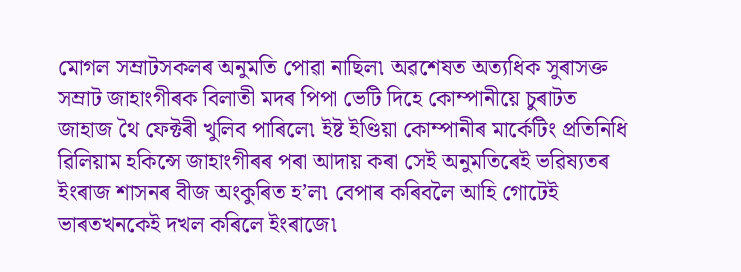মোগল সম্ৰাটসকলৰ অনুমতি পোৱা নাছিল৷ অৱশেষত অত্যধিক সুৰাসক্ত সম্ৰাট জাহাংগীৰক বিলাতী মদৰ পিপা ভেটি দিহে কোম্পানীয়ে চুৰাটত জাহাজ থৈ ফেক্টৰী খুলিব পাৰিলে৷ ইষ্ট ইণ্ডিয়া কোম্পানীৰ মাৰ্কেটিং প্ৰতিনিধি ৱিলিয়াম হকিন্সে জাহাংগীৰৰ পৰা আদায় কৰা সেই অনুমতিৰেই ভৱিষ্যতৰ ইংৰাজ শাসনৰ বীজ অংকুৰিত হ’ল৷ বেপাৰ কৰিবলৈ আহি গোটেই ভাৰতখনকেই দখল কৰিলে ইংৰাজে৷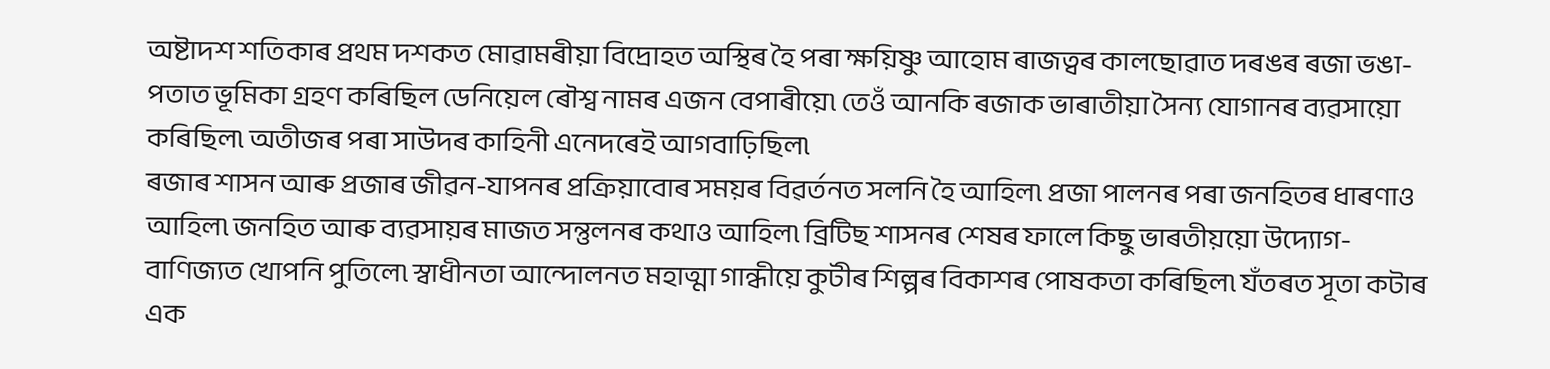অষ্টাদশ শতিকাৰ প্ৰথম দশকত মোৱামৰীয়া বিদ্ৰোহত অস্থিৰ হৈ পৰা ক্ষয়িষ্ণু আহোম ৰাজত্বৰ কালছোৱাত দৰঙৰ ৰজা ভঙা-পতাত ভূমিকা গ্ৰহণ কৰিছিল ডেনিয়েল ৰৌশ্ব নামৰ এজন বেপাৰীয়ে৷ তেওঁ আনকি ৰজাক ভাৰাতীয়া সৈন্য যোগানৰ ব্যৱসায়ো কৰিছিল৷ অতীজৰ পৰা সাউদৰ কাহিনী এনেদৰেই আগবাঢ়িছিল৷
ৰজাৰ শাসন আৰু প্ৰজাৰ জীৱন-যাপনৰ প্ৰক্ৰিয়াবোৰ সময়ৰ বিৱৰ্তনত সলনি হৈ আহিল৷ প্ৰজা পালনৰ পৰা জনহিতৰ ধাৰণাও আহিল৷ জনহিত আৰু ব্যৱসায়ৰ মাজত সন্তুলনৰ কথাও আহিল৷ ব্ৰিটিছ শাসনৰ শেষৰ ফালে কিছু ভাৰতীয়য়ো উদ্যোগ-বাণিজ্যত খোপনি পুতিলে৷ স্বাধীনতা আন্দোলনত মহাত্মা গান্ধীয়ে কুটীৰ শিল্পৰ বিকাশৰ পোষকতা কৰিছিল৷ যঁতৰত সূতা কটাৰ এক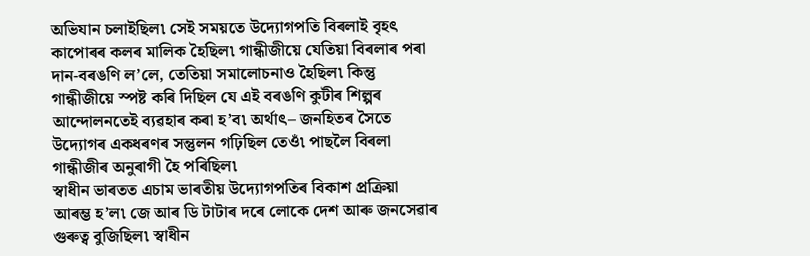অভিযান চলাইছিল৷ সেই সময়তে উদ্যোগপতি বিৰলাই বৃহৎ কাপোৰৰ কলৰ মালিক হৈছিল৷ গান্ধীজীয়ে যেতিয়া বিৰলাৰ পৰা দান-বৰঙণি ল’লে, তেতিয়া সমালোচনাও হৈছিল৷ কিন্তু গান্ধীজীয়ে স্পষ্ট কৰি দিছিল যে এই বৰঙণি কুটীৰ শিল্পৰ আন্দোলনতেই ব্যৱহাৰ কৰা হ’ব৷ অৰ্থাৎ– জনহিতৰ সৈতে উদ্যোগৰ একধৰণৰ সন্তুলন গঢ়িছিল তেওঁ৷ পাছলৈ বিৰলা গান্ধীজীৰ অনুৰাগী হৈ পৰিছিল৷
স্বাধীন ভাৰতত এচাম ভাৰতীয় উদ্যোগপতিৰ বিকাশ প্ৰক্ৰিয়া আৰম্ভ হ’ল৷ জে আৰ ডি টাটাৰ দৰে লোকে দেশ আৰু জনসেৱাৰ গুৰুত্ব বুজিছিল৷ স্বাধীন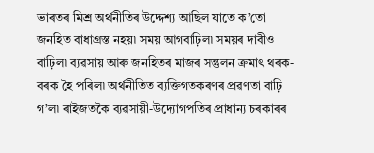ভাৰতৰ মিশ্ৰ অৰ্থনীতিৰ উদ্দেশ্য আছিল যাতে ক’তো জনহিত বাধাগ্ৰস্ত নহয়৷ সময় আগবাঢ়িল৷ সময়ৰ দাবীও বাঢ়িল৷ ব্যৱসায় আৰু জনহিতৰ মাজৰ সন্তুলন ক্ৰমাৎ থৰক-বৰক হৈ পৰিল৷ অৰ্থনীতিত ব্যক্তিগতকৰণৰ প্ৰৱণতা বাঢ়ি গ’ল৷ ৰাইজতকৈ ব্যৱসায়ী-উদ্যোগপতিৰ প্ৰাধান্য চৰকাৰৰ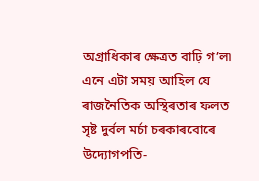অগ্ৰাধিকাৰ ক্ষেত্ৰত বাঢ়ি গ’ল৷ এনে এটা সময় আহিল যে ৰাজনৈতিক অস্থিৰতাৰ ফলত সৃষ্ট দুৰ্বল মৰ্চা চৰকাৰবোৰে উদ্যোগপতি-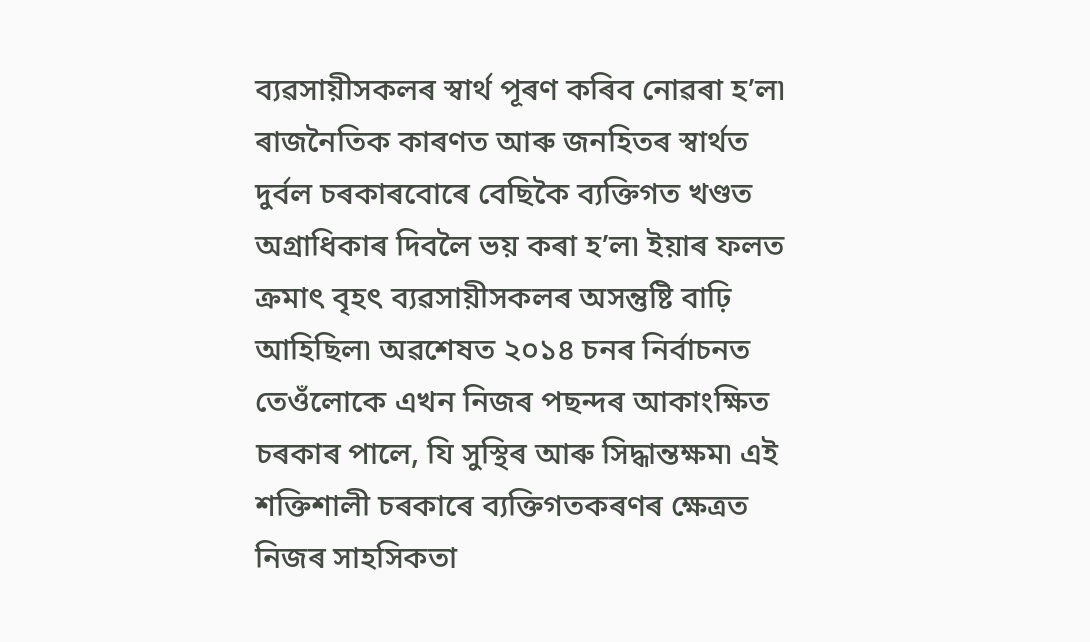ব্যৱসায়ীসকলৰ স্বাৰ্থ পূৰণ কৰিব নোৱৰা হ’ল৷ ৰাজনৈতিক কাৰণত আৰু জনহিতৰ স্বাৰ্থত দুৰ্বল চৰকাৰবোৰে বেছিকৈ ব্যক্তিগত খণ্ডত অগ্ৰাধিকাৰ দিবলৈ ভয় কৰা হ’ল৷ ইয়াৰ ফলত ক্ৰমাৎ বৃহৎ ব্যৱসায়ীসকলৰ অসন্তুষ্টি বাঢ়ি আহিছিল৷ অৱশেষত ২০১৪ চনৰ নিৰ্বাচনত তেওঁলোকে এখন নিজৰ পছন্দৰ আকাংক্ষিত চৰকাৰ পালে, যি সুস্থিৰ আৰু সিদ্ধান্তক্ষম৷ এই শক্তিশালী চৰকাৰে ব্যক্তিগতকৰণৰ ক্ষেত্ৰত নিজৰ সাহসিকতা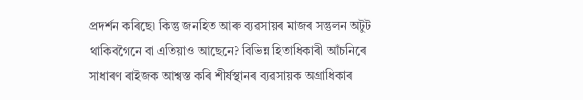প্ৰদৰ্শন কৰিছে৷ কিন্তু জনহিত আৰু ব্যৱসায়ৰ মাজৰ সন্তুলন অটুট থাকিবগৈনে বা এতিয়াও আছেনে? বিভিন্ন হিতাধিকাৰী আঁচনিৰে সাধাৰণ ৰাইজক আশ্বস্ত কৰি শীৰ্ষস্থানৰ ব্যৱসায়ক অগ্ৰাধিকাৰ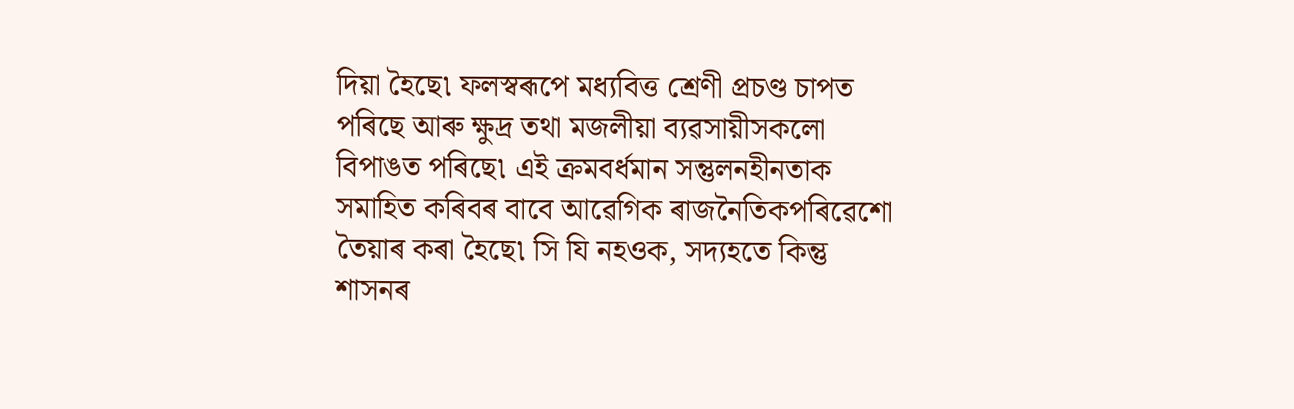দিয়া হৈছে৷ ফলস্বৰূপে মধ্যবিত্ত শ্ৰেণী প্ৰচণ্ড চাপত পৰিছে আৰু ক্ষুদ্ৰ তথা মজলীয়া ব্যৱসায়ীসকলো বিপাঙত পৰিছে৷ এই ক্ৰমবৰ্ধমান সন্তুলনহীনতাক সমাহিত কৰিবৰ বাবে আৱেগিক ৰাজনৈতিকপৰিৱেশো তৈয়াৰ কৰা হৈছে৷ সি যি নহওক, সদ্যহতে কিন্তু শাসনৰ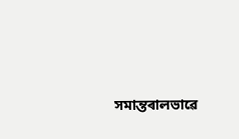সমান্তৰালভাৱে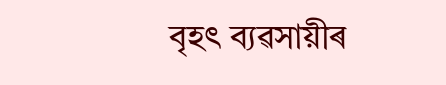বৃহৎ ব্যৱসায়ীৰ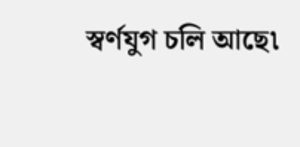স্বৰ্ণযুগ চলি আছে৷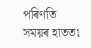পৰিণতি সময়ৰ হাতত৷